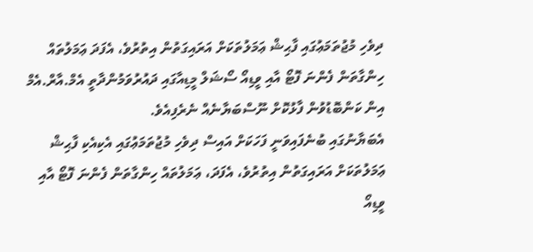ދިވެހި މުޖުތަމަޢުގައި ފާޙިޝް ޢަމަލުތަކަށް އަރައިގަތުން އިތުރުވެ، އެފަދަ ޢަމަލުތައް ހިންގާތަން ފެންނަ ފޮޓޯ އާއި ވީޑިއޯ ސޯޝަލް މީޑިއާގައި ދައުރުވަމުންދާތީ އެމް.އާރް.އެމް އިން ކަންބޮޑުވުން ފާޅުކޮށް ނޫސްބަޔާނެއް ނެރެފިއެވެ.
އެބަޔާނުގައި ބުނެފައިވަނީ ފަހަކަށް އައިސް ދިވެހި މުޖުތަމަޢުގައި އެކިއެކި ފާޙިޝް ޢަމަލުތަކަށް އަރައިގަތުން އިތުރުވެ، އެފަދަ، ޢަމަލުތައް ހިންގާތަން ފެންނަ ފޮޓޯ އާއި ވީޑިއޯ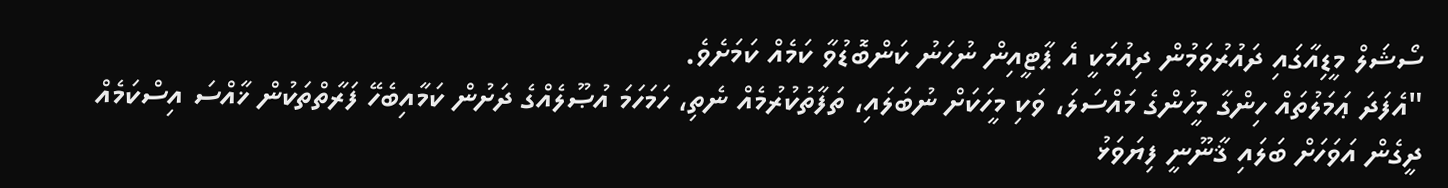ސޯޝަލް މީޑިއާގައި ދައުރުވަމުން ދިއުމަކީ އެ ޕާޓީއިން ނުހަނު ކަންބޮޑުވާ ކަމެއް ކަމަށެވެ.
"އެފަދަ ޢަމަލުތައް ހިންގާ މީހުންގެ މައްސަލަ، ވަކި މީހަކަށް ނުބަލައި، ތަފާތުކުރުމެއް ނެތި، ހަމަހަމަ އުޞޫލެއްގެ ދަށުން ކަމާއިބެހޭ ފަރާތްތަކުން ޚާއްސަ އިސްކަމެއް ދީގެން އަވަހަށް ބަލައި ޤާނޫނީ ފިޔަވަޅު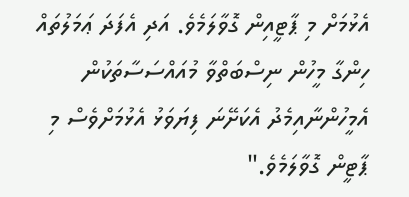އެޅުމަށް މި ޕާޓީއިން ގޮވާލަމެވެ. އަދި އެފަދަ ޢަމަލުތައް ހިންގާ މީހުން ނިސްބަތްވާ މުއައްސަސާތަކުން އެމީހުންނާއިމެދު އެކަށޭނަ ފިޔަވަޅު އެޅުމަށްވެސް މި ޕާޓީން ގޮވާލަމެވެ."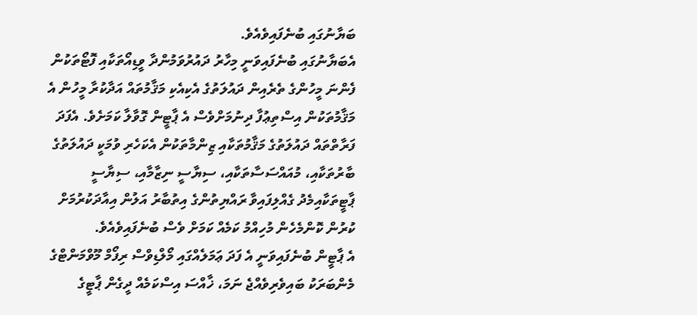ބަޔާނުގައި ބުނެފައިވެއެވެ.
އެބަޔާނުގައި ބުނެފައިވަނީ މިހާރު ދައުރުވަމުންދާ ވީޑިއޯތަކާއި ފޮޓޯތަކުން ފެންނަ މީހުންގެ ތެރެއިން ދައުލަތުގެ އެކިއެކި މަޤާމުތައް އަދާކުރާ މީހުން އެ މަޤާމުތަކުން އިސްތިޢުފާ ދިނުމަށްވެސް އެ ޕާޓީން ގޮވާލާ ކަމަށެވެ. އެފަދަ ފަރާތްތައް ދައުލަތުގެ މަޤާމުތަކާއި ޒިންމާތަކުން އެކަހެރި ވުމަކީ ދައުލަތުގެ ބާރުތަކާއި، މުއައްސަސާތަކާއި، ސިޔާސީ ނިޒާމާއި، ސިޔާސީ ޕާޓީތަކާއިމެދު ގެއްލިފައިވާ ރައްޔިތުންގެ އިތުބާރު އަލުން އިއާދަކުރުމަށް ކުރުން ކޮންމެހެން މުހިއްމު ކަމެއް ކަމަށް ވެސް ބުނެފައިވެއެވެ.
އެ ޕާޓީން ބުނެފައިވަނީ އެ ފަދަ ޢަމަލެއްގައި މޯލްޑިވްސް ރިފޯމް މޫވްމަންޓްގެ މެންބަރަކު ބައިވެރިވެއްޖެ ނަމަ، ޚާއްސަ އިސްކަމެއް ދީގެން ޕާޓީގެ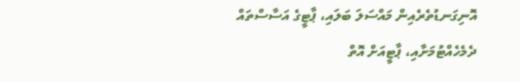އޮނިގަނޑުތެރެއިން މައްސަލަ ބަލައި، ޕާޓީގެ އަސާސްތައް ދެމެހެއްޓުމަށާއި، ޕާޓީއަށް އޮތް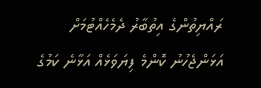ރައްޔިތުންގެ އިތުބާރު ދެމެހެއްޓުމަށް އަޅަންޖެހުނު ކޮންމެ ފިޔަވަޅެއް އަޅާނެ ކަމުގެ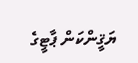ޔަޤީންކަން ޕާޓީގެ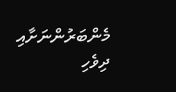މެންބަރުންނަށާއި ދިވެހި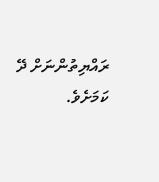ރައްޔިތުންނަށް ދޭ ކަމަށެވެ.